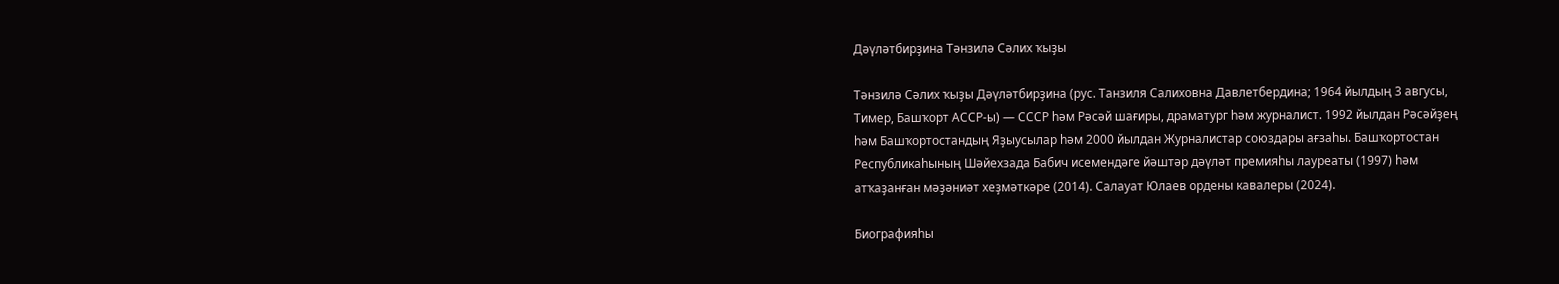Дәүләтбирҙина Тәнзилә Сәлих ҡыҙы

Тәнзилә Сәлих ҡыҙы Дәүләтбирҙина (рус. Танзиля Салиховна Давлетбердина; 1964 йылдың 3 авгусы, Тимер, Башҡорт АССР-ы) — СССР һәм Рәсәй шағиры, драматург һәм журналист. 1992 йылдан Рәсәйҙең һәм Башҡортостандың Яҙыусылар һәм 2000 йылдан Журналистар союздары ағзаһы. Башҡортостан Республикаһының Шәйехзада Бабич исемендәге йәштәр дәүләт премияһы лауреаты (1997) һәм атҡаҙанған мәҙәниәт хеҙмәткәре (2014). Салауат Юлаев ордены кавалеры (2024).

Биографияһы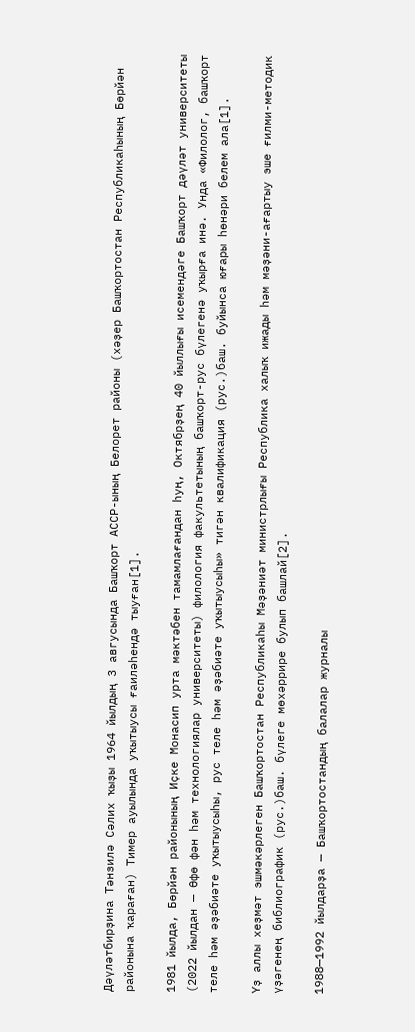Дәүләтбирҙина Тәнзилә Сәлих ҡыҙы 1964 йылдың 3 авгусында Башҡорт АССР-ының Белорет районы (хәҙер Башҡортостан Республикаһының Бөрйән районына ҡараған) Тимер ауылында уҡытыусы ғаиләһендә тыуған[1].

1981 йылда, Бөрйән районының Иҫке Монасип урта мәктәбен тамамлағандан һуң, Октябрҙең 40 йыллығы исемендәге Башҡорт дәүләт университеты (2022 йылдан — Өфө фән һәм технологиялар университеты) филология факультетының башҡорт-рус бүлегенә уҡырға инә. Унда «Филолог, башҡорт теле һәм әҙәбиәте уҡытыусыһы, рус теле һәм әҙәбиәте уҡытыусыһы» тигән квалификация (рус.)баш. буйынса юғары һөнәри белем ала[1].

Үҙ аллы хеҙмәт эшмәкәрлеген Башҡортостан Республикаһы Мәҙәниәт министрлығы Республика халыҡ ижады һәм мәҙәни-ағартыу эше ғилми-методик үҙәгенең библиографик (рус.)баш. бүлеге мөхәррире булып башлай[2].

1988—1992 йылдарҙа — Башҡортостандың балалар журналы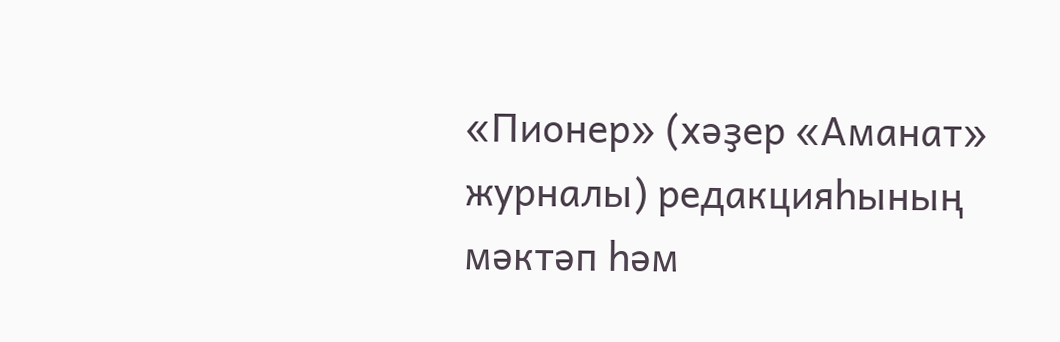«Пионер» (хәҙер «Аманат» журналы) редакцияһының мәктәп һәм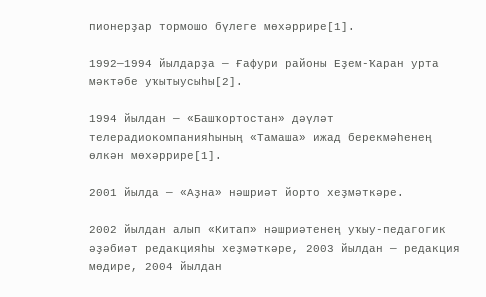пионерҙар тормошо бүлеге мөхәррире[1].

1992—1994 йылдарҙа — Ғафури районы Еҙем-Ҡаран урта мәктәбе уҡытыусыһы[2].

1994 йылдан — «Башҡортостан» дәүләт телерадиокомпанияһының «Тамаша» ижад берекмәһенең өлкән мөхәррире[1].

2001 йылда — «Аҙна» нәшриәт йорто хеҙмәткәре.

2002 йылдан алып «Китап» нәшриәтенең уҡыу-педагогик әҙәбиәт редакцияһы хеҙмәткәре, 2003 йылдан — редакция мөдире, 2004 йылдан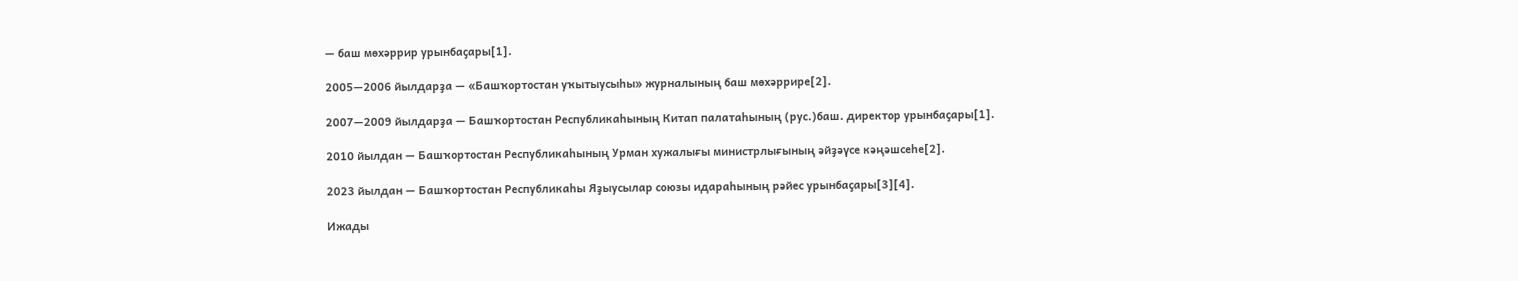— баш мөхәррир урынбаҫары[1].

2005—2006 йылдарҙа — «Башҡортостан уҡытыусыһы» журналының баш мөхәррире[2].

2007—2009 йылдарҙа — Башҡортостан Республикаһының Китап палатаһының (рус.)баш. директор урынбаҫары[1].

2010 йылдан — Башҡортостан Республикаһының Урман хужалығы министрлығының әйҙәүсе кәңәшсеһе[2].

2023 йылдан — Башҡортостан Республикаһы Яҙыусылар союзы идараһының рәйес урынбаҫары[3][4].

Ижады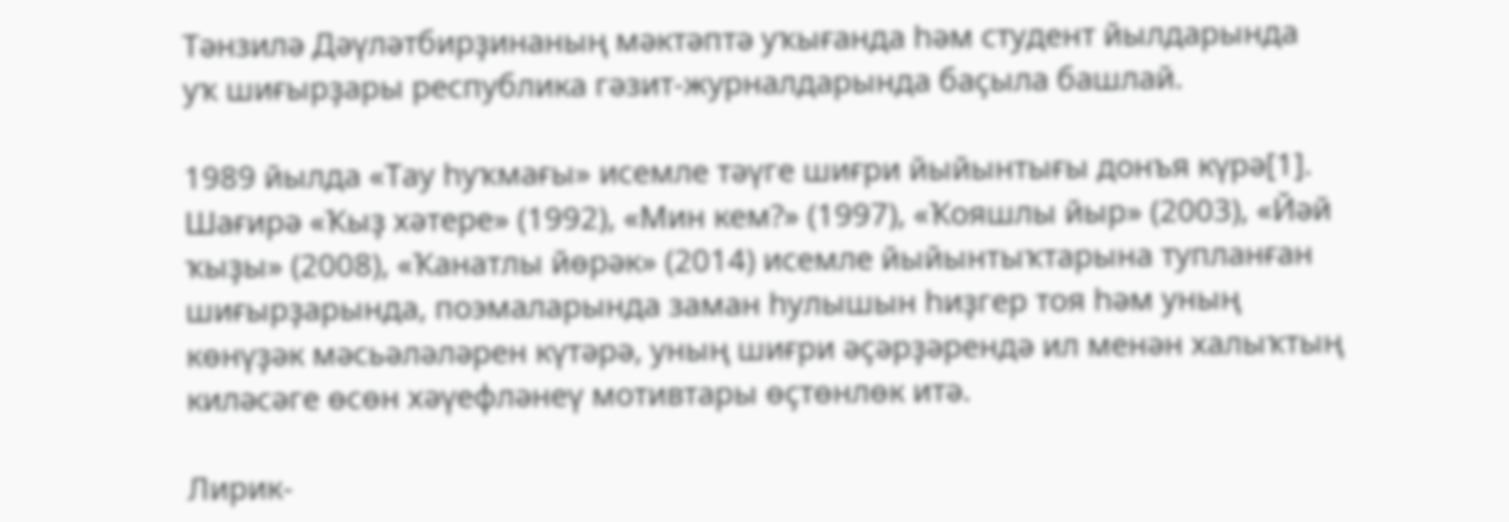Тәнзилә Дәүләтбирҙинаның мәктәптә уҡығанда һәм студент йылдарында уҡ шиғырҙары республика гәзит-журналдарында баҫыла башлай.

1989 йылда «Тау һуҡмағы» исемле тәүге шиғри йыйынтығы донъя күрә[1]. Шағирә «Ҡыҙ хәтере» (1992), «Мин кем?» (1997), «Ҡояшлы йыр» (2003), «Йәй ҡыҙы» (2008), «Ҡанатлы йөрәк» (2014) исемле йыйынтыҡтарына тупланған шиғырҙарында, поэмаларында заман һулышын һиҙгер тоя һәм уның көнүҙәк мәсьәләләрен күтәрә, уның шиғри әҫәрҙәрендә ил менән халыҡтың киләсәге өсөн хәүефләнеү мотивтары өҫтөнлөк итә.

Лирик-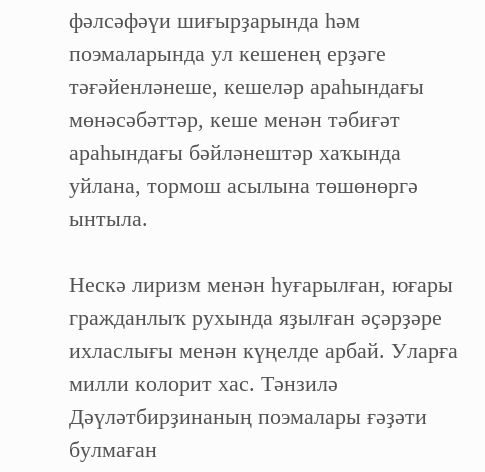фәлсәфәүи шиғырҙарында һәм поэмаларында ул кешенең ерҙәге тәғәйенләнеше, кешеләр араһындағы мөнәсәбәттәр, кеше менән тәбиғәт араһындағы бәйләнештәр хаҡында уйлана, тормош асылына төшөнөргә ынтыла.

Нескә лиризм менән һуғарылған, юғары гражданлыҡ рухында яҙылған әҫәрҙәре ихласлығы менән күңелде арбай. Уларға милли колорит хас. Тәнзилә Дәүләтбирҙинаның поэмалары ғәҙәти булмаған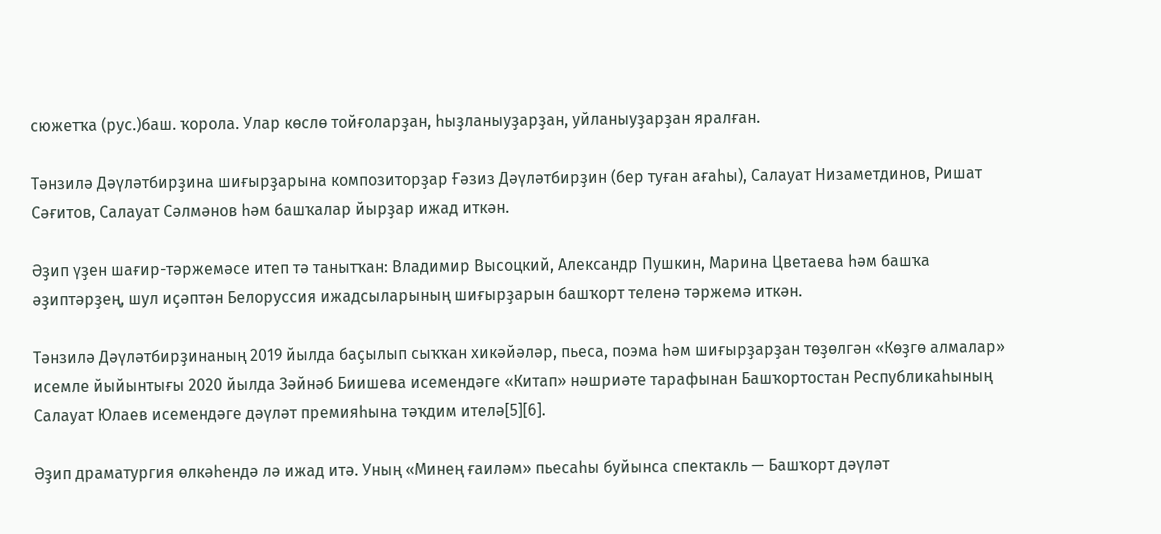сюжетҡа (рус.)баш. ҡорола. Улар көслө тойғоларҙан, һыҙланыуҙарҙан, уйланыуҙарҙан яралған.

Тәнзилә Дәүләтбирҙина шиғырҙарына композиторҙар Ғәзиз Дәүләтбирҙин (бер туған ағаһы), Салауат Низаметдинов, Ришат Сәғитов, Салауат Сәлмәнов һәм башҡалар йырҙар ижад иткән.

Әҙип үҙен шағир-тәржемәсе итеп тә танытҡан: Владимир Высоцкий, Александр Пушкин, Марина Цветаева һәм башҡа әҙиптәрҙең, шул иҫәптән Белоруссия ижадсыларының шиғырҙарын башҡорт теленә тәржемә иткән.

Тәнзилә Дәүләтбирҙинаның 2019 йылда баҫылып сыҡҡан хикәйәләр, пьеса, поэма һәм шиғырҙарҙан төҙөлгән «Көҙгө алмалар» исемле йыйынтығы 2020 йылда Зәйнәб Биишева исемендәге «Китап» нәшриәте тарафынан Башҡортостан Республикаһының Салауат Юлаев исемендәге дәүләт премияһына тәҡдим ителә[5][6].

Әҙип драматургия өлкәһендә лә ижад итә. Уның «Минең ғаиләм» пьесаһы буйынса спектакль — Башҡорт дәүләт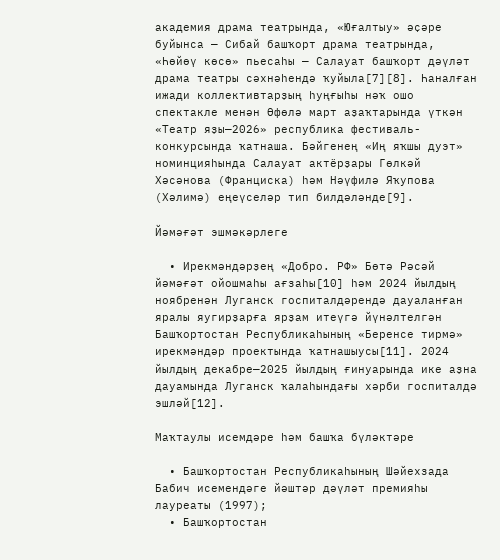академия драма театрында, «Юғалтыу» әҫәре буйынса — Сибай башҡорт драма театрында, «Һөйөү көсө» пьесаһы — Салауат башҡорт дәүләт драма театры сәхнәһендә ҡуйыла[7][8]. Һаналған ижади коллективтарҙың һуңғыһы нәҡ ошо спектакле менән Өфөлә март аҙаҡтарында үткән «Театр яҙы—2026» республика фестиваль-конкурсында ҡатнаша. Бәйгенең «Иң яҡшы дуэт» номинцияһында Салауат актёрҙары Гөлкәй Хәсәнова (Франциска) һәм Нәүфилә Яҡупова (Хәлимә) еңеүселәр тип билдәләнде[9].

Йәмәғәт эшмәкәрлеге

  • Ирекмәндәрҙең «Добро. РФ» Бөтә Рәсәй йәмәғәт ойошмаһы ағзаһы[10] һәм 2024 йылдың ноябренән Луганск госпиталдәрендә дауаланған яралы яугирҙарға ярҙам итеүгә йүнәлтелгән Башҡортостан Республикаһының «Беренсе тирмә» ирекмәндәр проектында ҡатнашыусы[11]. 2024 йылдың декабре—2025 йылдың ғинуарында ике аҙна дауамында Луганск ҡалаһындағы хәрби госпиталдә эшләй[12].

Маҡтаулы исемдәре һәм башҡа бүләктәре

  • Башҡортостан Республикаһының Шәйехзада Бабич исемендәге йәштәр дәүләт премияһы лауреаты (1997);
  • Башҡортостан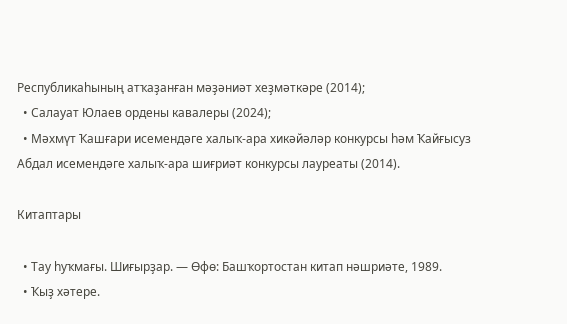Республикаһының атҡаҙанған мәҙәниәт хеҙмәткәре (2014);
  • Салауат Юлаев ордены кавалеры (2024);
  • Мәхмүт Ҡашғари исемендәге халыҡ-ара хикәйәләр конкурсы һәм Ҡайғысуз Абдал исемендәге халыҡ-ара шиғриәт конкурсы лауреаты (2014).

Китаптары

  • Тау һуҡмағы. Шиғырҙар. — Өфө: Башҡортостан китап нәшриәте, 1989.
  • Ҡыҙ хәтере.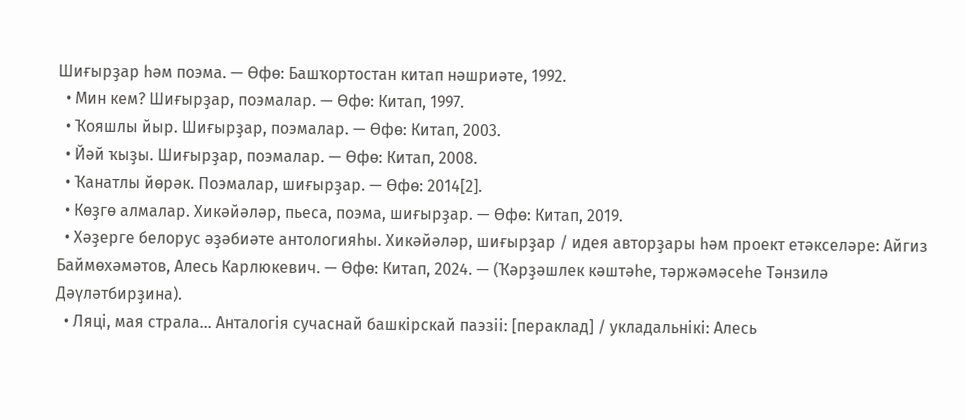Шиғырҙар һәм поэма. — Өфө: Башҡортостан китап нәшриәте, 1992.
  • Мин кем? Шиғырҙар, поэмалар. — Өфө: Китап, 1997.
  • Ҡояшлы йыр. Шиғырҙар, поэмалар. — Өфө: Китап, 2003.
  • Йәй ҡыҙы. Шиғырҙар, поэмалар. — Өфө: Китап, 2008.
  • Ҡанатлы йөрәк. Поэмалар, шиғырҙар. — Өфө: 2014[2].
  • Көҙгө алмалар. Хикәйәләр, пьеса, поэма, шиғырҙар. — Өфө: Китап, 2019.
  • Хәҙерге белорус әҙәбиәте антологияһы. Хикәйәләр, шиғырҙар / идея авторҙары һәм проект етәкселәре: Айгиз Баймөхәмәтов, Алесь Карлюкевич. — Өфө: Китап, 2024. — (Ҡәрҙәшлек кәштәһе, тәржәмәсеһе Тәнзилә Дәүләтбирҙина).
  • Ляці, мая страла… Анталогія сучаснай башкірскай паэзіі: [пераклад] / укладальнікі: Алесь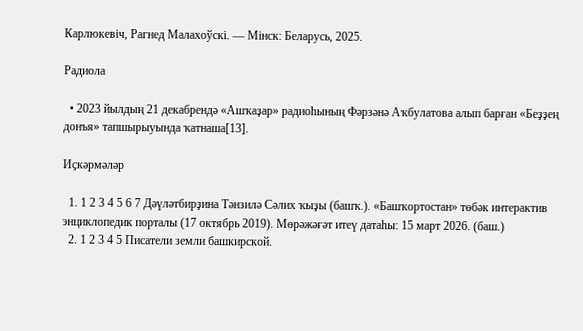Карлюкевіч, Рагнед Малахоўскі. — Мінск: Беларусь, 2025.

Радиола

  • 2023 йылдың 21 декабрендә «Ашҡаҙар» радиоһының Фәрзәнә Аҡбулатова алып барған «Беҙҙең донъя» тапшырыуында ҡатнаша[13].

Иҫкәрмәләр

  1. 1 2 3 4 5 6 7 Дәүләтбирҙина Тәнзилә Сәлих ҡыҙы (башҡ.). «Башҡортостан» төбәк интерактив энциклопедик порталы (17 октябрь 2019). Мөрәжәғәт итеү датаһы: 15 март 2026. (баш.)
  2. 1 2 3 4 5 Писатели земли башкирской.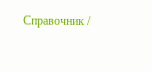Справочник /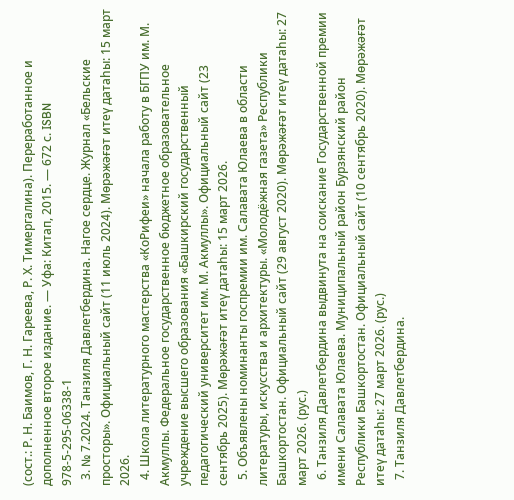(сост.: Р. Н. Баимов, Г. Н. Гареева, Р. Х. Тимергалина). Переработанное и дополненное второе издание. — Уфа: Китап, 2015. — 672 с. ISBN 978-5-295-06338-1
  3. № 7.2024. Танзиля Давлетбердина. Нагое сердце. Журнал «Бельские просторы». Официальный сайт (11 июль 2024). Мөрәжәғәт итеү датаһы: 15 март 2026.
  4. Школа литературного мастерства «КоРифеи» начала работу в БГПУ им. М. Акмуллы. Федеральное государственное бюджетное образовательное учреждение высшего образования «Башкирский государственный педагогический университет им. М. Акмуллы». Официальный сайт (23 сентябрь 2025). Мөрәжәғәт итеү датаһы: 15 март 2026.
  5. Объявлены номинанты госпремии им. Салавата Юлаева в области литературы, искусства и архитектуры. «Молодёжная газета» Республики Башкортостан. Официальный сайт (29 август 2020). Мөрәжәғәт итеү датаһы: 27 март 2026. (рус.)
  6. Танзиля Давлетбердина выдвинута на соискание Государственной премии имени Салавата Юлаева. Муниципальный район Бурзянский район Республики Башкортостан. Официальный сайт (10 сентябрь 2020). Мөрәжәғәт итеү датаһы: 27 март 2026. (рус.)
  7. Танзиля Давлетбердина.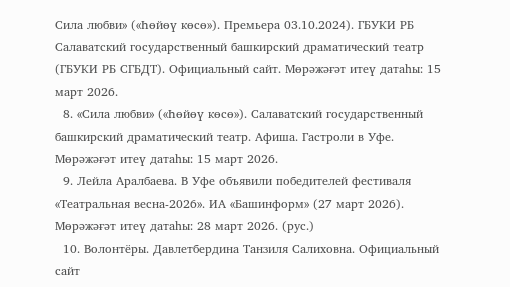Сила любви» («Һөйөү көсө»). Премьера 03.10.2024). ГБУКИ РБ Салаватский государственный башкирский драматический театр (ГБУКИ РБ СГБДТ). Официальный сайт. Мөрәжәғәт итеү датаһы: 15 март 2026.
  8. «Сила любви» («Һөйөү көсө»). Салаватский государственный башкирский драматический театр. Афиша. Гастроли в Уфе. Мөрәжәғәт итеү датаһы: 15 март 2026.
  9. Лейла Аралбаева. В Уфе объявили победителей фестиваля «Театральная весна-2026». ИА «Башинформ» (27 март 2026). Мөрәжәғәт итеү датаһы: 28 март 2026. (рус.)
  10. Волонтёры. Давлетбердина Танзиля Салиховна. Официальный сайт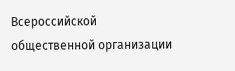Всероссийской общественной организации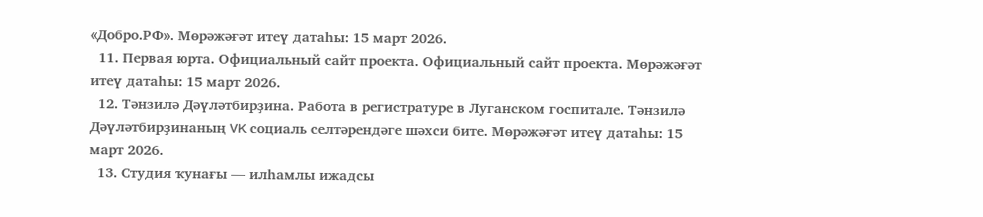«Добро.РФ». Мөрәжәғәт итеү датаһы: 15 март 2026.
  11. Первая юрта. Официальный сайт проекта. Официальный сайт проекта. Мөрәжәғәт итеү датаһы: 15 март 2026.
  12. Тәнзилә Дәүләтбирҙина. Работа в регистратуре в Луганском госпитале. Тәнзилә Дәүләтбирҙинаның VK социаль селтәрендәге шәхси бите. Мөрәжәғәт итеү датаһы: 15 март 2026.
  13. Студия ҡунағы — илһамлы ижадсы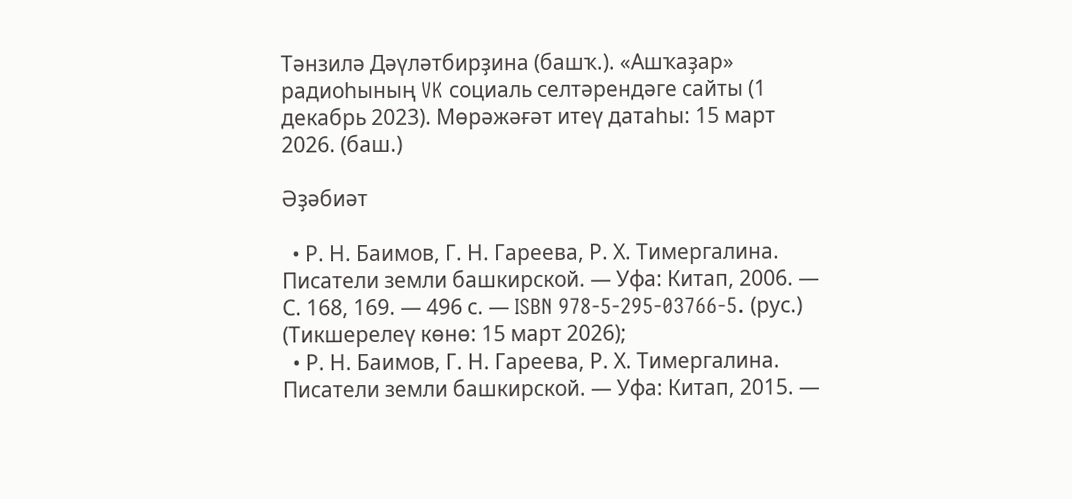Тәнзилә Дәүләтбирҙина (башҡ.). «Ашҡаҙар» радиоһының VK социаль селтәрендәге сайты (1 декабрь 2023). Мөрәжәғәт итеү датаһы: 15 март 2026. (баш.)

Әҙәбиәт

  • Р. Н. Баимов, Г. Н. Гареева, Р. Х. Тимергалина. Писатели земли башкирской. — Уфа: Китап, 2006. — С. 168, 169. — 496 с. — ISBN 978-5-295-03766-5. (рус.) (Тикшерелеү көнө: 15 март 2026);
  • Р. Н. Баимов, Г. Н. Гареева, Р. Х. Тимергалина. Писатели земли башкирской. — Уфа: Китап, 2015. —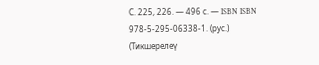С. 225, 226. — 496 с. — ISBN ISBN 978-5-295-06338-1. (рус.) (Тикшерелеү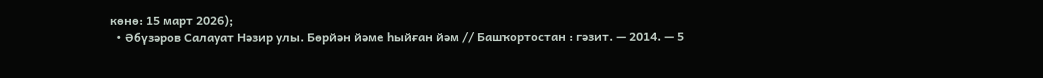көнө: 15 март 2026);
  • Әбүзәров Салауат Нәзир улы. Бөрйән йәме һыйған йәм // Башҡортостан : гәзит. — 2014. — 5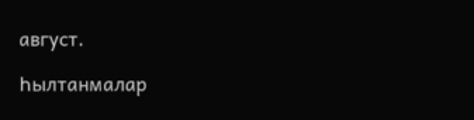август.

Һылтанмалар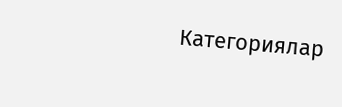Категориялар